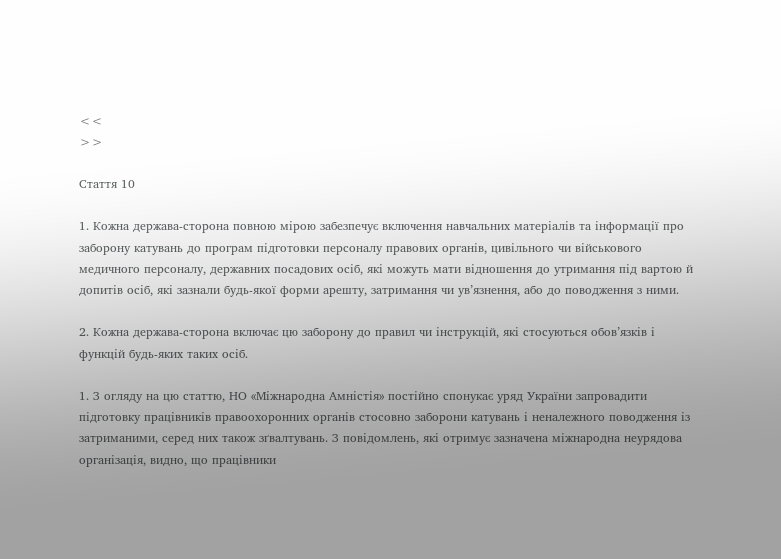<<
>>

Стаття 10

1. Кожна держава-сторона повною мірою забезпечує включення навчальних матеріалів та інформації про заборону катувань до програм підготовки персоналу правових органів, цивільного чи військового медичного персоналу, державних посадових осіб, які можуть мати відношення до утримання під вартою й допитів осіб, які зазнали будь-якої форми арешту, затримання чи ув’язнення, або до поводження з ними.

2. Кожна держава-сторона включає цю заборону до правил чи інструкцій, які стосуються обов’язків і функцій будь-яких таких осіб.

1. З огляду на цю статтю, НО «Міжнародна Амністія» постійно спонукає уряд України запровадити підготовку працівників правоохоронних органів стосовно заборони катувань і неналежного поводження із затриманими, серед них також зґвалтувань. З повідомлень, які отримує зазначена міжнародна неурядова організація, видно, що працівники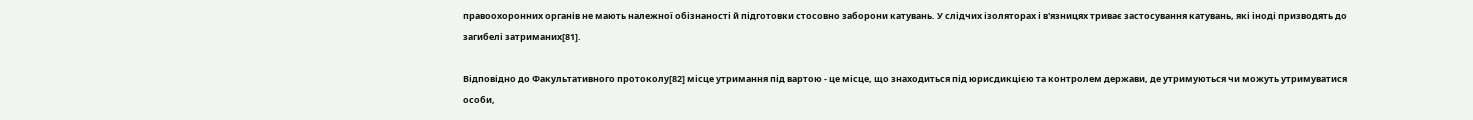правоохоронних органів не мають належної обізнаності й підготовки стосовно заборони катувань. У слідчих ізоляторах і в'язницях триває застосування катувань, які іноді призводять до загибелі затриманих[81].

Відповідно до Факультативного протоколу[82] місце утримання під вартою - це місце, що знаходиться під юрисдикцією та контролем держави, де утримуються чи можуть утримуватися особи,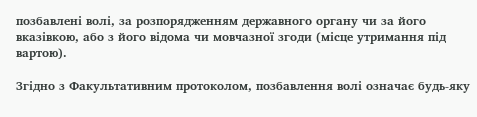позбавлені волі, за розпорядженням державного органу чи за його вказівкою, або з його відома чи мовчазної згоди (місце утримання під вартою).

Згідно з Факультативним протоколом, позбавлення волі означає будь-яку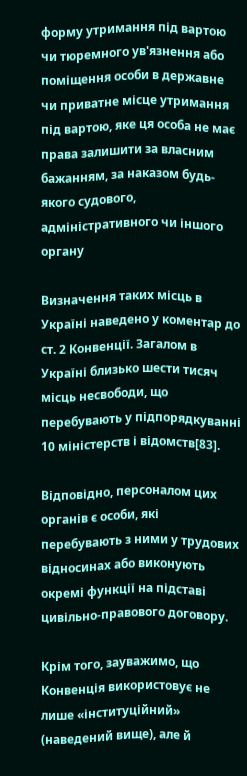форму утримання під вартою чи тюремного ув'язнення або поміщення особи в державне чи приватне місце утримання під вартою, яке ця особа не має права залишити за власним бажанням, за наказом будь-якого судового, адміністративного чи іншого органу

Визначення таких місць в Україні наведено у коментар до ст. 2 Конвенції. Загалом в Україні близько шести тисяч місць несвободи, що перебувають у підпорядкуванні 10 міністерств і відомств[83].

Відповідно, персоналом цих органів є особи, які перебувають з ними у трудових відносинах або виконують окремі функції на підставі цивільно-правового договору.

Крім того, зауважимо, що Конвенція використовує не лише «інституційний» (наведений вище), але й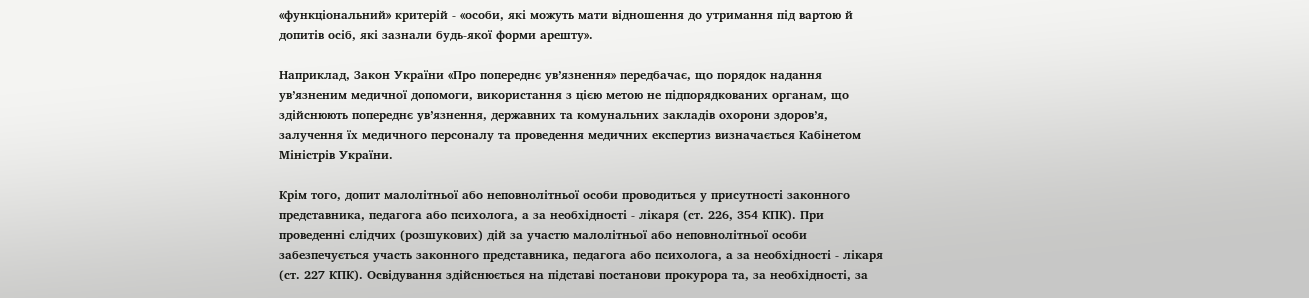«функціональний» критерій - «особи, які можуть мати відношення до утримання під вартою й допитів осіб, які зазнали будь-якої форми арешту».

Наприклад, Закон України «Про попереднє ув’язнення» передбачає, що порядок надання ув’язненим медичної допомоги, використання з цією метою не підпорядкованих органам, що здійснюють попереднє ув’язнення, державних та комунальних закладів охорони здоров’я, залучення їх медичного персоналу та проведення медичних експертиз визначається Кабінетом Міністрів України.

Крім того, допит малолітньої або неповнолітньої особи проводиться у присутності законного представника, педагога або психолога, а за необхідності - лікаря (ст. 226, 354 КПК). При проведенні слідчих (розшукових) дій за участю малолітньої або неповнолітньої особи забезпечується участь законного представника, педагога або психолога, а за необхідності - лікаря (ст. 227 КПК). Освідування здійснюється на підставі постанови прокурора та, за необхідності, за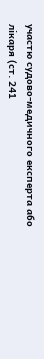участю судово-медичного експерта або лікаря (ст. 241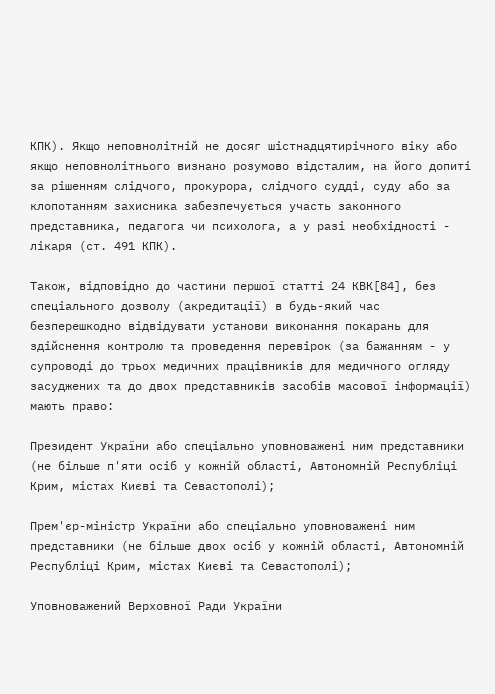КПК). Якщо неповнолітній не досяг шістнадцятирічного віку або якщо неповнолітнього визнано розумово відсталим, на його допиті за рішенням слідчого, прокурора, слідчого судді, суду або за клопотанням захисника забезпечується участь законного представника, педагога чи психолога, а у разі необхідності - лікаря (ст. 491 КПК).

Також, відповідно до частини першої статті 24 КВК[84], без спеціального дозволу (акредитації) в будь-який час безперешкодно відвідувати установи виконання покарань для здійснення контролю та проведення перевірок (за бажанням - у супроводі до трьох медичних працівників для медичного огляду засуджених та до двох представників засобів масової інформації) мають право:

Президент України або спеціально уповноважені ним представники (не більше п'яти осіб у кожній області, Автономній Республіці Крим, містах Києві та Севастополі);

Прем'єр-міністр України або спеціально уповноважені ним представники (не більше двох осіб у кожній області, Автономній Республіці Крим, містах Києві та Севастополі);

Уповноважений Верховної Ради України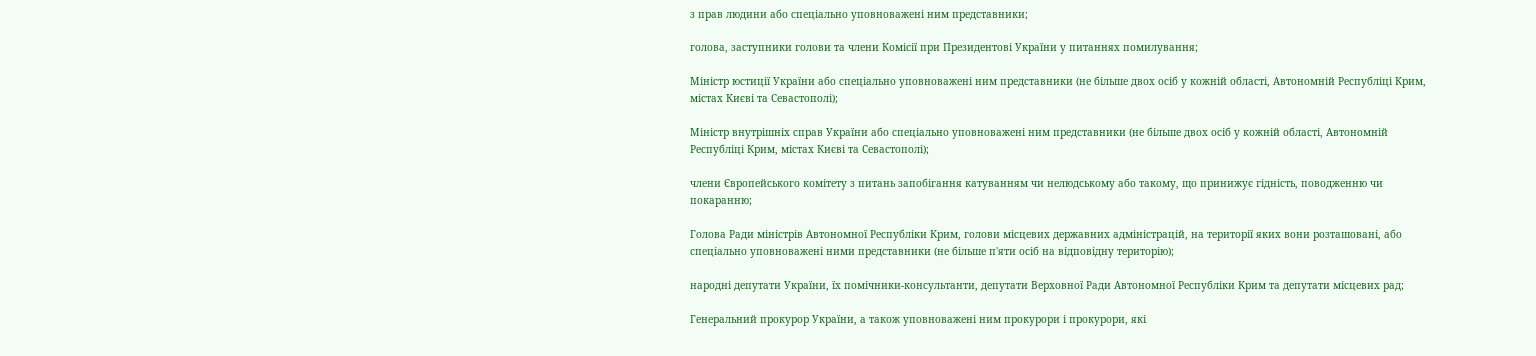з прав людини або спеціально уповноважені ним представники;

голова, заступники голови та члени Комісії при Президентові України у питаннях помилування;

Міністр юстиції України або спеціально уповноважені ним представники (не більше двох осіб у кожній області, Автономній Республіці Крим, містах Києві та Севастополі);

Міністр внутрішніх справ України або спеціально уповноважені ним представники (не більше двох осіб у кожній області, Автономній Республіці Крим, містах Києві та Севастополі);

члени Європейського комітету з питань запобігання катуванням чи нелюдському або такому, що принижує гідність, поводженню чи покаранню;

Голова Ради міністрів Автономної Республіки Крим, голови місцевих державних адміністрацій, на території яких вони розташовані, або спеціально уповноважені ними представники (не більше п'яти осіб на відповідну територію);

народні депутати України, їх помічники-консультанти, депутати Верховної Ради Автономної Республіки Крим та депутати місцевих рад;

Генеральний прокурор України, а також уповноважені ним прокурори і прокурори, які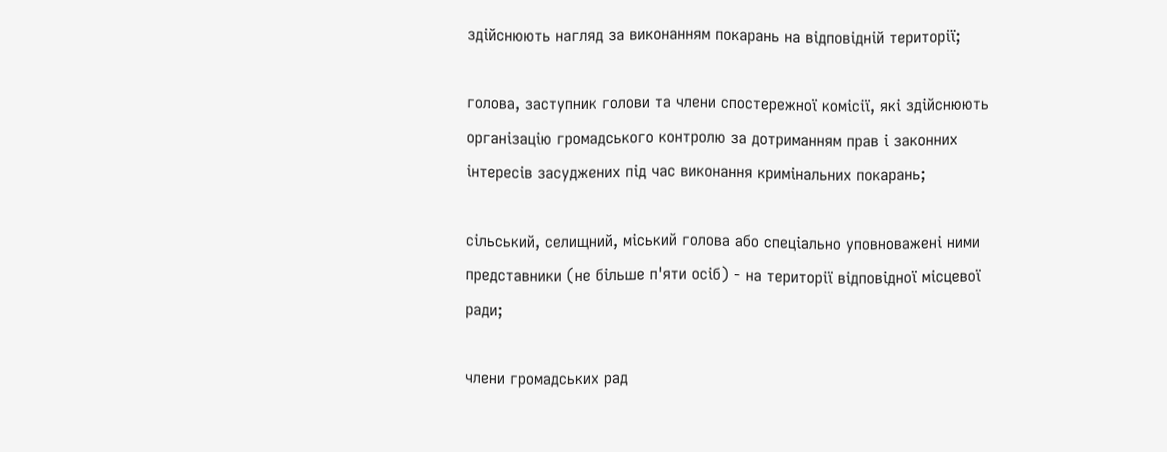здійснюють нагляд за виконанням покарань на відповідній території;

голова, заступник голови та члени спостережної комісії, які здійснюють організацію громадського контролю за дотриманням прав і законних інтересів засуджених під час виконання кримінальних покарань;

сільський, селищний, міський голова або спеціально уповноважені ними представники (не більше п'яти осіб) - на території відповідної місцевої ради;

члени громадських рад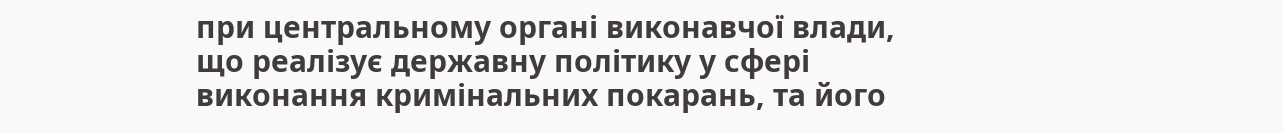при центральному органі виконавчої влади, що реалізує державну політику у сфері виконання кримінальних покарань, та його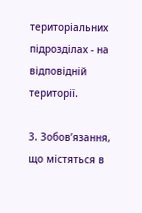територіальних підрозділах - на відповідній території.

3. Зобов’язання, що містяться в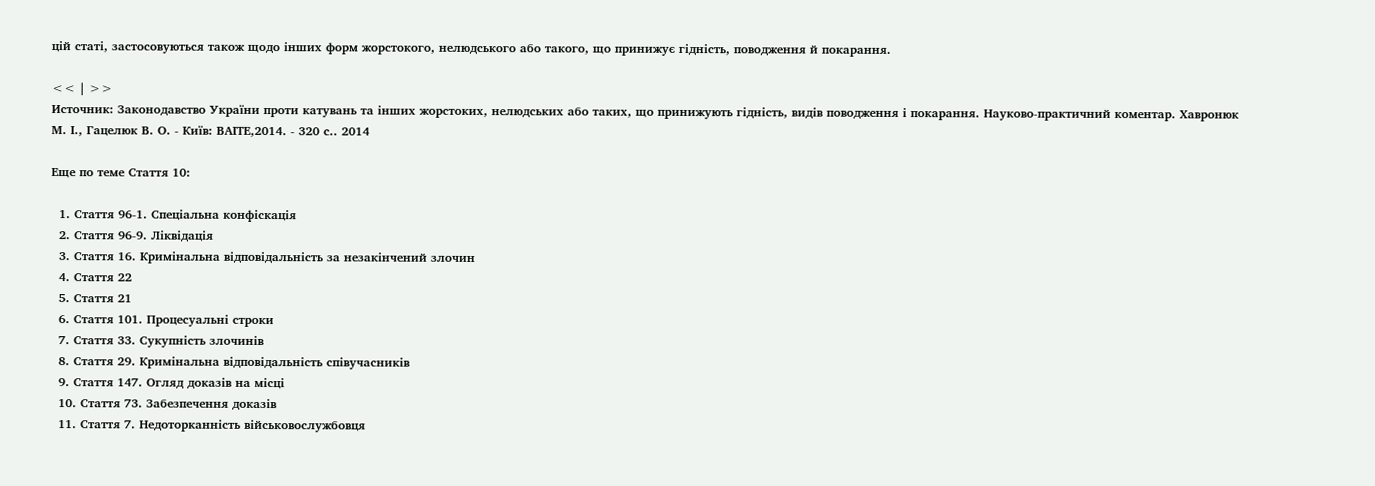цій статі, застосовуються також щодо інших форм жорстокого, нелюдського або такого, що принижує гідність, поводження й покарання.

<< | >>
Источник: Законодавство України проти катувань та інших жорстоких, нелюдських або таких, що принижують гідність, видів поводження і покарання. Науково-практичний коментар. Хавронюк М. І., Гацелюк В. О. - Київ: ВАІТЕ,2014. - 320 с.. 2014

Еще по теме Стаття 10:

  1. Стаття 96-1. Спеціальна конфіскація
  2. Стаття 96-9. Ліквідація
  3. Стаття 16. Кримінальна відповідальність за незакінчений злочин
  4. Стаття 22
  5. Стаття 21
  6. Стаття 101. Процесуальні строки
  7. Стаття 33. Сукупність злочинів
  8. Стаття 29. Кримінальна відповідальність співучасників
  9. Стаття 147. Огляд доказів на місці
  10. Стаття 73. Забезпечення доказів
  11. Стаття 7. Недоторканність військовослужбовця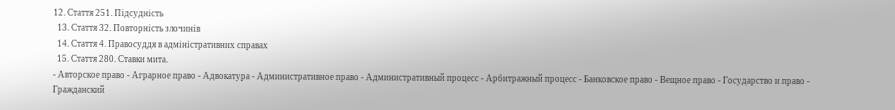12. Стаття 251. Підсудність
  13. Стаття 32. Повторність злочинів
  14. Стаття 4. Правосуддя в адміністративних справах
  15. Стаття 280. Ставки мита.
- Авторское право - Аграрное право - Адвокатура - Административное право - Административный процесс - Арбитражный процесс - Банковское право - Вещное право - Государство и право - Гражданский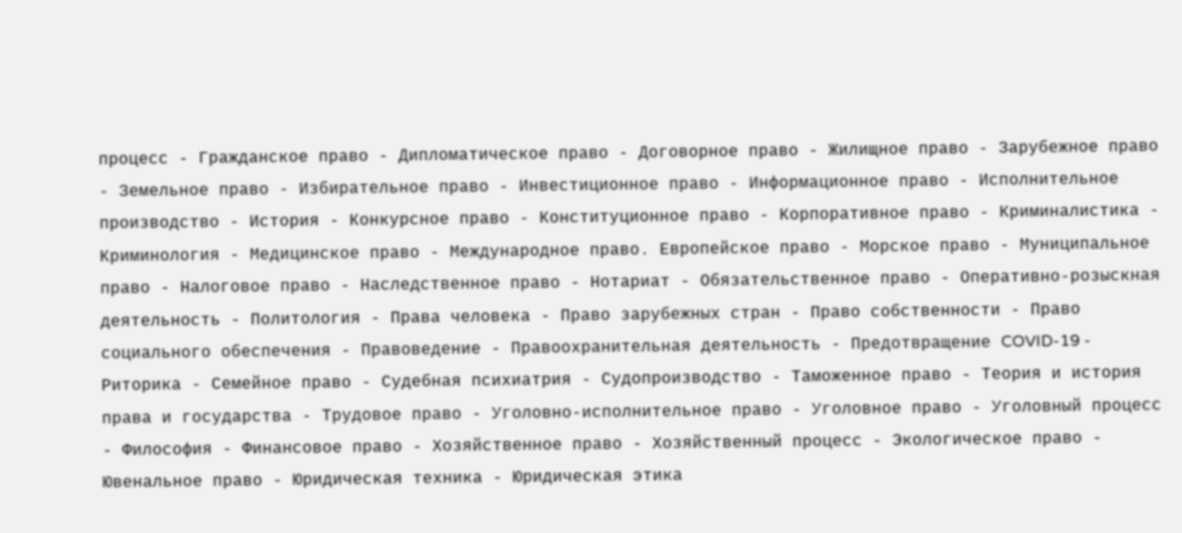процесс - Гражданское право - Дипломатическое право - Договорное право - Жилищное право - Зарубежное право - Земельное право - Избирательное право - Инвестиционное право - Информационное право - Исполнительное производство - История - Конкурсное право - Конституционное право - Корпоративное право - Криминалистика - Криминология - Медицинское право - Международное право. Европейское право - Морское право - Муниципальное право - Налоговое право - Наследственное право - Нотариат - Обязательственное право - Оперативно-розыскная деятельность - Политология - Права человека - Право зарубежных стран - Право собственности - Право социального обеспечения - Правоведение - Правоохранительная деятельность - Предотвращение COVID-19 - Риторика - Семейное право - Судебная психиатрия - Судопроизводство - Таможенное право - Теория и история права и государства - Трудовое право - Уголовно-исполнительное право - Уголовное право - Уголовный процесс - Философия - Финансовое право - Хозяйственное право - Хозяйственный процесс - Экологическое право - Ювенальное право - Юридическая техника - Юридическая этика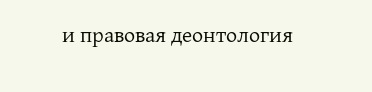и правовая деонтология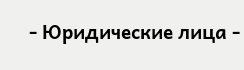- Юридические лица -